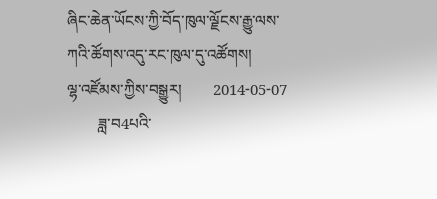ཞིང་ཆེན་ཡོངས་ཀྱི་བོད་ཁུལ་ལྗོངས་རྒྱུ་ལས་ཀའི་ཚོགས་འདུ་རང་ཁུལ་དུ་འཚོགས།
ལྷ་འཛོམས་ཀྱིས་བསྒྱུར།        2014-05-07
        ཟླ་བ4པའི་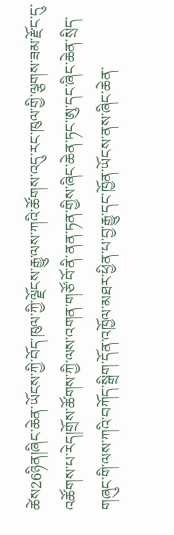ཚེས26ཉིན།ཞིང་ཆེན་ཡོངས་ཀྱི་བོད་ཁུལ་ཀྱི་ལྗོངས་རྒྱུ་ལས་ཀའི་ཚོགས་འདུ་རང་ཁུལ་གྱི་ལྕགས་ཟམ་རྫོང་དུ་འཚོགས་པ་རེད།གྲོས་ཚོགས་ཀྱི་ལས་འགན་གཙོ་བོ་ནི་ནན་ཏན་གྱིས་ཞིང་ཆེན་ཏང་ཨུ་དང་ཞིང་ཆེན་སྲིད་གཞུང་གི་ལས་ཀའི་བཀོད་སྒྲིག་དོན་འཁྱོལ་མཐར་ཕྱིན་པ་བྱ་རྒྱུ་དང་ཁྱོན་ཡོངས་ནས་ཞིང་ཆེན་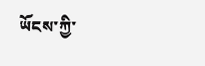ཡོངས་ཀྱི་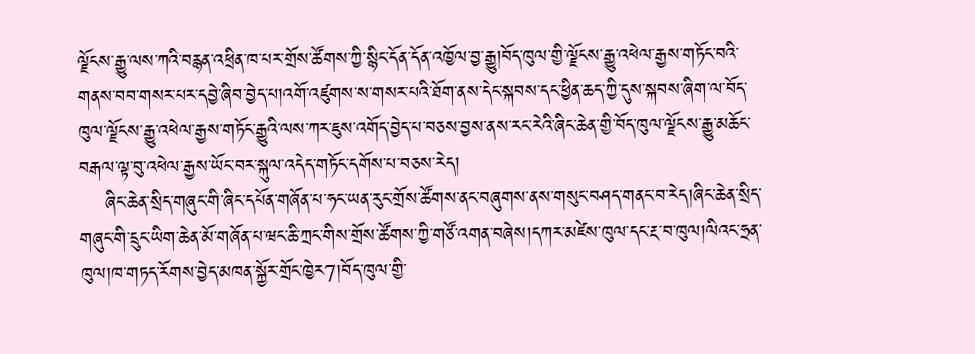ལྗོངས་རྒྱུ་ལས་ཀའི་བརྙན་འཕྲིན་ཁ་པར་གྲོས་ཚོགས་ཀྱི་སྙིང་དོན་དོན་འཁྱོལ་བྱ་རྒྱུ།བོད་ཁུལ་གྱི་ལྗོངས་རྒྱུ་འཕེལ་རྒྱས་གཏོང་བའི་གནས་བབ་གསར་པར་དབྱེ་ཞིབ་བྱེད་པ།འགོ་འཛུགས་ས་གསར་པའི་ཐོག་ནས་དེང་སྐབས་དང་ཕྱིན་ཆད་ཀྱི་དུས་སྐབས་ཞིག་ལ་བོད་ཁུལ་ལྗོངས་རྒྱུ་འཕེལ་རྒྱས་གཏོང་རྒྱུའི་ལས་ཀར་ཇུས་འགོད་བྱེད་པ་བཅས་བྱས་ནས་རང་རེའི་ཞིང་ཆེན་གྱི་བོད་ཁུལ་ལྗོངས་རྒྱུ་མཆོང་བརྒལ་ལྟ་བུ་འཕེལ་རྒྱས་ཡོང་བར་སྐུལ་འདེད་གཏོང་དགོས་པ་བཅས་རེད།
    ཞིང་ཆེན་སྲིད་གཞུང་གི་ཞིང་དཔོན་གཞོན་པ་ཧང་ཡན་རུང་གྲོས་ཚོགས་ནང་བཞུགས་ནས་གསུང་བཤད་གནང་བ་རེད།ཞིང་ཆེན་སྲིད་གཞུང་གི་དྲུང་ཡིག་ཆེན་མོ་གཞོན་པ་ཝང་ཆི་ཀྲང་གིས་གྲོས་ཚོགས་ཀྱི་གཙོ་འགན་བཞེས།དཀར་མཛེས་ཁུལ་དང་རྔ་བ་ཁུལ།ལིའང་ཧྲན་ཁུལ།ཁ་གཏད་རོགས་བྱེད་མཁན་སྐྱོར་གྲོང་ཁྱེར7།བོད་ཁུལ་གྱི་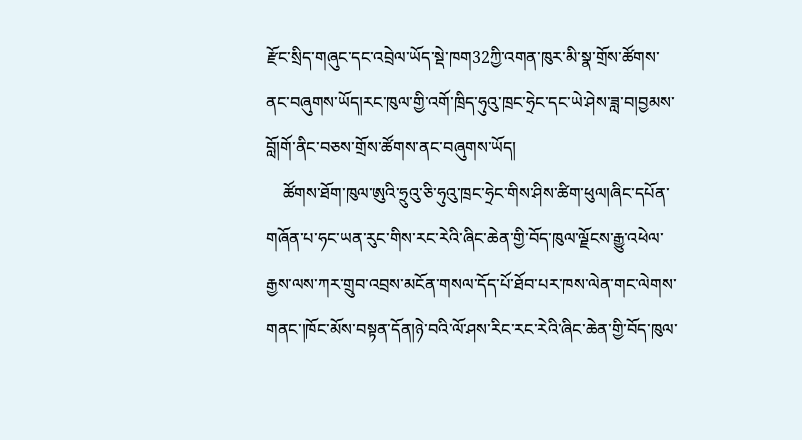རྫོང་སྲིད་གཞུང་དང་འབྲེལ་ཡོད་སྡེ་ཁག32ཀྱི་འགན་ཁུར་མི་སྣ་གྲོས་ཚོགས་ནང་བཞུགས་ཡོད།རང་ཁུལ་གྱི་འགོ་ཁྲིད་ཧུའུ་ཁྲང་ཧྲེང་དང་ཡེ་ཤེས་ཟླ་བ།བྱམས་བློ།གོ་ནིང་བཅས་གྲོས་ཚོགས་ནང་བཞུགས་ཡོད།
    ཚོགས་ཐོག་ཁུལ་ཨུའི་ཧྲུའུ་ཅི་ཧུའུ་ཁྲང་ཧྲེང་གིས་ཤིས་ཚིག་ཕུལ།ཞིང་དཔོན་གཞོན་པ་ཧང་ཡན་རུང་གིས་རང་རེའི་ཞིང་ཆེན་གྱི་བོད་ཁུལ་ལྗོངས་རྒྱུ་འཕེལ་རྒྱས་ལས་ཀར་གྲུབ་འབྲས་མངོན་གསལ་དོད་པོ་ཐོབ་པར་ཁས་ལེན་གང་ལེགས་གནང་།ཁོང་མོས་བསྟན་དོན།ཉེ་བའི་ལོ་ཤས་རིང་རང་རེའི་ཞིང་ཆེན་གྱི་བོད་ཁུལ་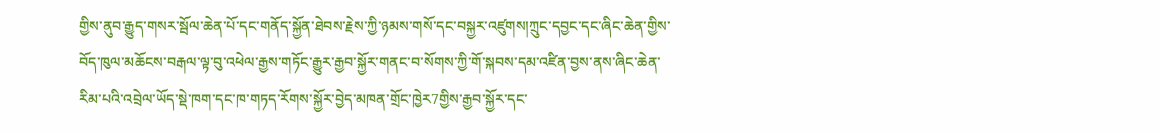གྱིས་ནུབ་རྒྱུད་གསར་སྦོལ་ཆེན་པོ་དང་གནོད་སྐྱོན་ཐེབས་རྗེས་ཀྱི་ཉམས་གསོ་དང་བསྐྱར་འཛུགས།ཀྲུང་དབྱང་དང་ཞིང་ཆེན་གྱིས་བོད་ཁུལ་མཆོངས་བརྒལ་ལྟ་བུ་འཕེལ་རྒྱས་གཏོང་རྒྱུར་རྒྱབ་སྐྱོར་གནང་བ་སོགས་ཀྱི་གོ་སྐབས་དམ་འཛིན་བྱས་ནས་ཞིང་ཆེན་རིམ་པའི་འབྲེལ་ཡོད་སྡེ་ཁག་དང་ཁ་གཏད་རོགས་སྐྱོར་བྱེད་མཁན་གྲོང་ཁྱེར7གྱིས་རྒྱབ་སྐྱོར་དང་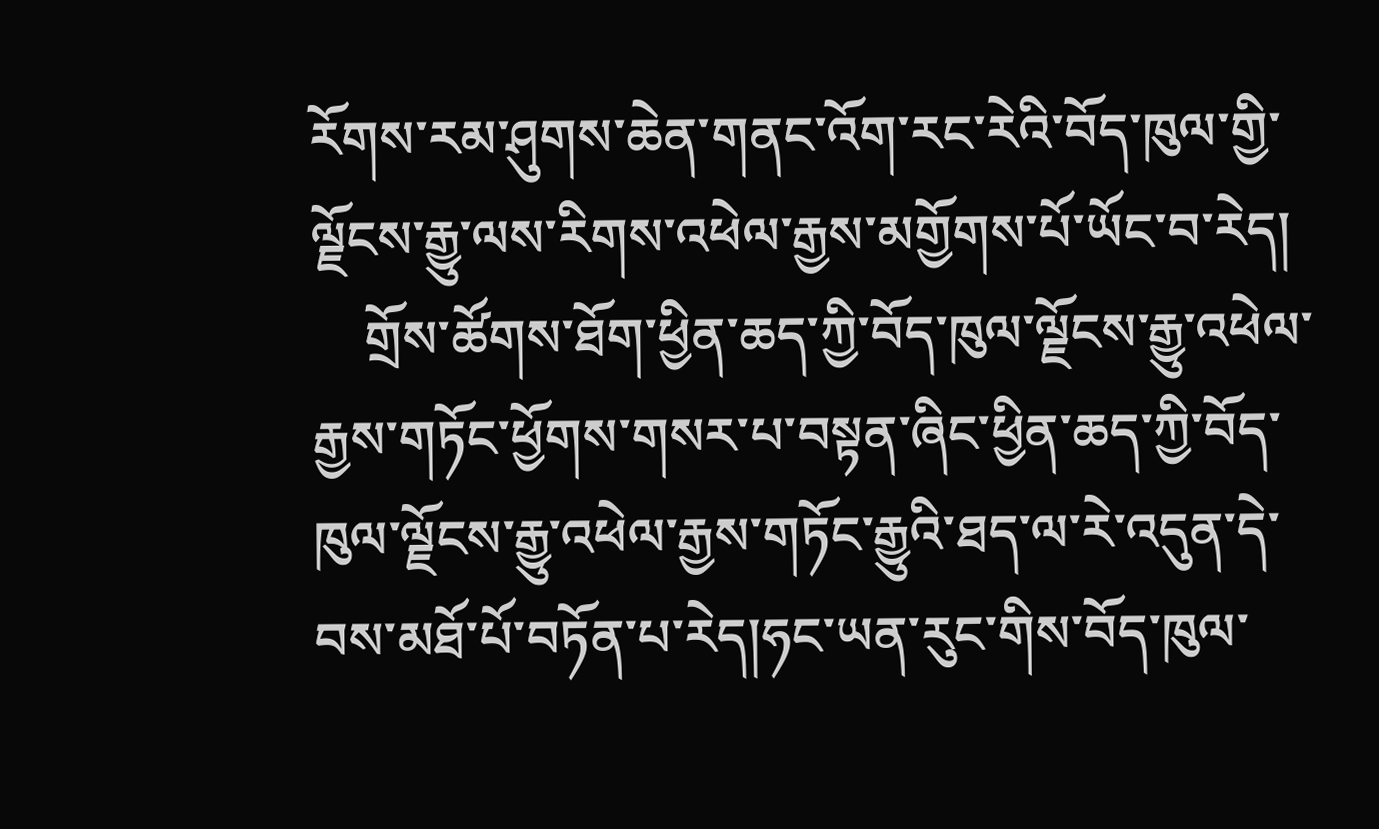རོགས་རམ་ཤུགས་ཆེན་གནང་འོག་རང་རེའི་བོད་ཁུལ་གྱི་ལྗོངས་རྒྱུ་ལས་རིགས་འཕེལ་རྒྱས་མགྱོགས་པོ་ཡོང་བ་རེད།
    གྲོས་ཚོགས་ཐོག་ཕྱིན་ཆད་ཀྱི་བོད་ཁུལ་ལྗོངས་རྒྱུ་འཕེལ་རྒྱས་གཏོང་ཕྱོགས་གསར་པ་བསྟན་ཞིང་ཕྱིན་ཆད་ཀྱི་བོད་ཁུལ་ལྗོངས་རྒྱུ་འཕེལ་རྒྱས་གཏོང་རྒྱུའི་ཐད་ལ་རེ་འདུན་དེ་བས་མཐོ་པོ་བཏོན་པ་རེད།ཧང་ཡན་རུང་གིས་བོད་ཁུལ་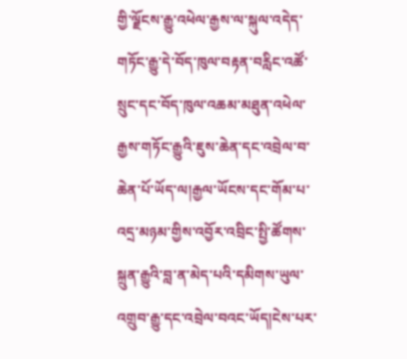གྱི་ལྗོངས་རྒྱུ་འཕེལ་རྒྱས་ལ་སྐུལ་འདེད་གཏོང་རྒྱུ་དེ་བོད་ཁུལ་བརྟན་བརླིང་འཚོ་སྲུང་དང་བོད་ཁུལ་འཆམ་མཐུན་འཕེལ་རྒྱས་གཏོང་རྒྱུའི་ཇུས་ཆེན་དང་འབྲེལ་བ་ཆེན་པོ་ཡོད་ལ།རྒྱལ་ཡོངས་དང་གོམ་པ་འདྲ་མཉམ་གྱིས་འབྱོར་འབྲིང་སྤྱི་ཚོགས་སྐྲུན་རྒྱུའི་བླ་ན་མེད་པའི་དམིགས་ཡུལ་འགྲུབ་རྒྱུ་དང་འབྲེལ་བའང་ཡོད།ངེས་པར་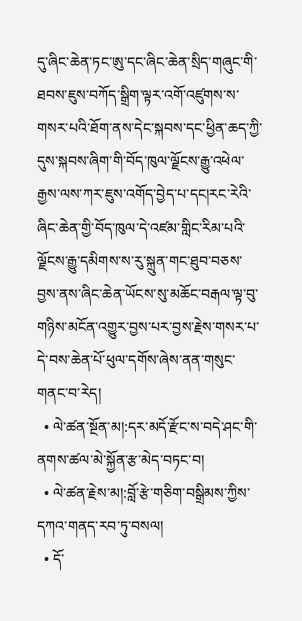དུ་ཞིང་ཆེན་ཏང་ཨུ་དང་ཞིང་ཆེན་སྲིད་གཞུང་གི་ཐབས་ཇུས་བཀོད་སྒྲིག་ལྟར་འགོ་འཛུགས་ས་གསར་པའི་ཐོག་ནས་དེང་སྐབས་དང་ཕྱིན་ཆད་ཀྱི་དུས་སྐབས་ཞིག་གི་བོད་ཁུལ་ལྗོངས་རྒྱུ་འཕེལ་རྒྱས་ལས་ཀར་ཇུས་འགོད་བྱེད་པ་དང།རང་རེའི་ཞིང་ཆེན་གྱི་བོད་ཁུལ་དེ་འཛམ་གླིང་རིམ་པའི་ལྗོངས་རྒྱུ་དམིགས་ས་རུ་སྐྲུན་གང་ཐུབ་བཅས་བྱས་ནས་ཞིང་ཆེན་ཡོངས་སུ་མཆོང་བརྒལ་ལྟ་བུ་གཉིས་མངོན་འགྱུར་བྱས་པར་བྱས་རྗེས་གསར་པ་དེ་བས་ཆེན་པོ་ཕུལ་དགོས་ཞེས་ནན་གསུང་གནང་བ་རེད།
  • ལེ་ཚན་སྔོན་མ།:དར་མདོ་རྫོང་ས་བདེ་ཤང་གི་ནགས་ཚལ་མེ་སྐྱོན་རྩ་མེད་བཏང་བ།
  • ལེ་ཚན་རྗེས་མ།:བློ་རྩེ་གཅིག་བསྒྲིམས་ཀྱིས་དཀའ་གནད་རབ་ཏུ་བསལ།
  • དོ་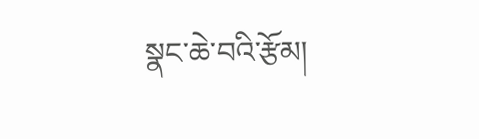སྣང་ཆེ་བའི་རྩོམ།